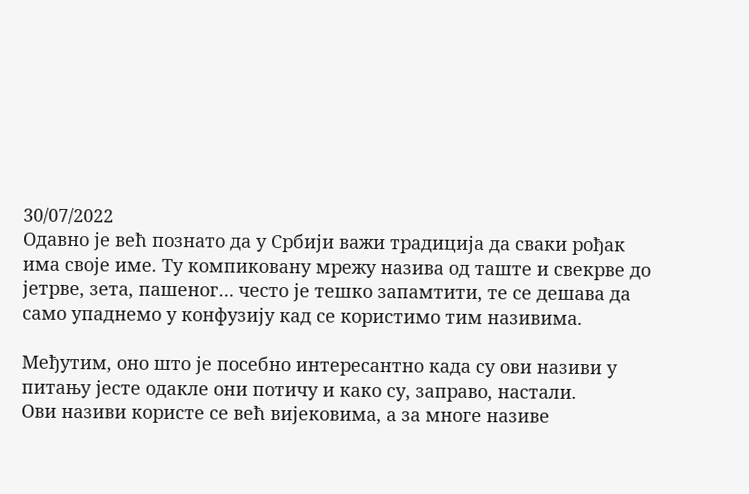30/07/2022
Одавно је већ познато да у Србији важи традиција да сваки рођак има своје име. Ту компиковану мрежу назива од таште и свекрве до јетрве, зета, пашеног… често је тешко запамтити, те се дешава да само упаднемо у конфузију кад се користимо тим називима.

Међутим, оно што је посебно интересантно када су ови називи у питању јесте одакле они потичу и како су, заправо, настали.
Ови називи користе се већ вијековима, а за многе називе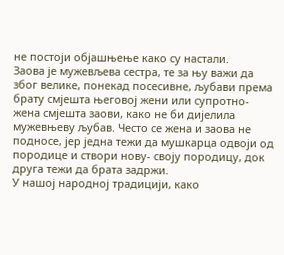не постоји објашњење како су настали.
Заова је мужевљева сестра, те за њу важи да због велике, понекад посесивне, љубави према брату смјешта његовој жени или супротно- жена смјешта заови, како не би дијелила мужевњеву љубав. Често се жена и заова не подносе, јер једна тежи да мушкарца одвоји од породице и створи нову- своју породицу, док друга тежи да брата задржи.
У нашој народној традицији, како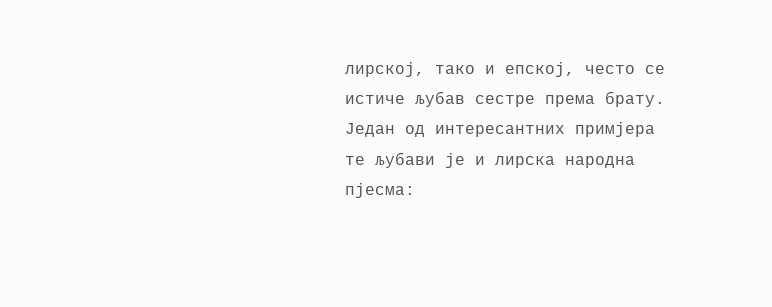лирској, тако и епској, често се истиче љубав сестре према брату. Један од интересантних примјера те љубави је и лирска народна пјесма: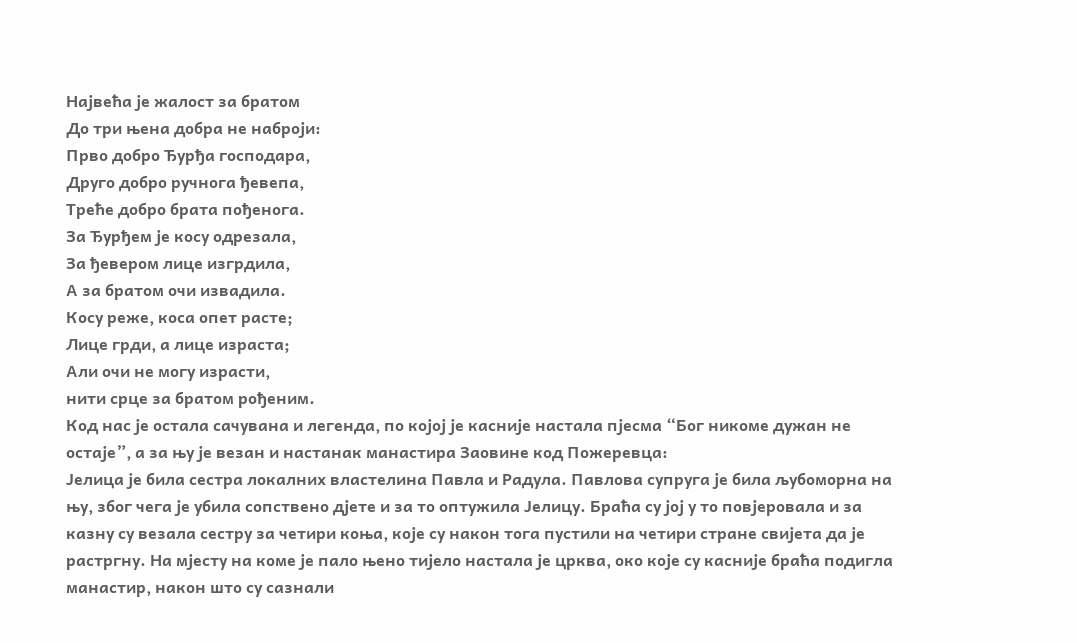Највећа је жалост за братом
До три њена добра не наброји:
Прво добро Ђурђа господара,
Друго добро ручнога ђевепа,
Треће добро брата пођенога.
За Ђурђем је косу одрезала,
За ђевером лице изгрдила,
А за братом очи извадила.
Косу реже, коса опет расте;
Лице грди, а лице израста;
Али очи не могу израсти,
нити срце за братом рођеним.
Код нас је остала сачувана и легенда, по којој је касније настала пјесма “Бог никоме дужан не остаје”, а за њу је везан и настанак манастира Заовине код Пожеревца:
Јелица је била сестра локалних властелина Павла и Радула. Павлова супруга је била љубоморна на њу, због чега је убила сопствено дјете и за то оптужила Јелицу. Браћа су јој у то повјеровала и за казну су везала сестру за четири коња, које су након тога пустили на четири стране свијета да је растргну. На мјесту на коме је пало њено тијело настала је црква, око које су касније браћа подигла манастир, након што су сазнали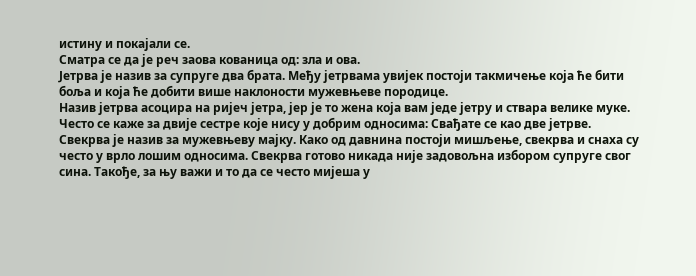истину и покајали се.
Сматра се да је реч заова кованица од: зла и ова.
Јетрва је назив за супруге два брата. Међу јетрвама увијек постоји такмичење која ће бити боља и која ће добити више наклоности мужевњеве породице.
Назив јетрва асоцира на ријеч јетра, јер је то жена која вам једе јетру и ствара велике муке.
Често се каже за двије сестре које нису у добрим односима: Свађате се као две јетрве.
Свекрва је назив за мужевњеву мајку. Како од давнина постоји мишљење, свекрва и снаха су често у врло лошим односима. Свекрва готово никада није задовољна избором супруге свог сина. Такође, за њу важи и то да се често мијеша у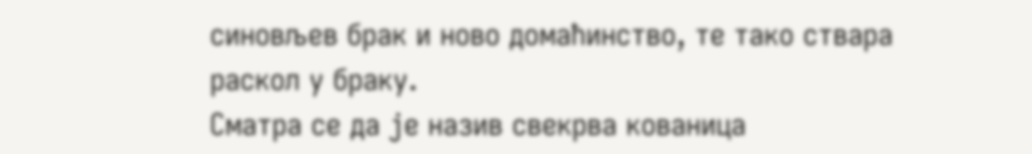синовљев брак и ново домаћинство, те тако ствара раскол у браку.
Сматра се да је назив свекрва кованица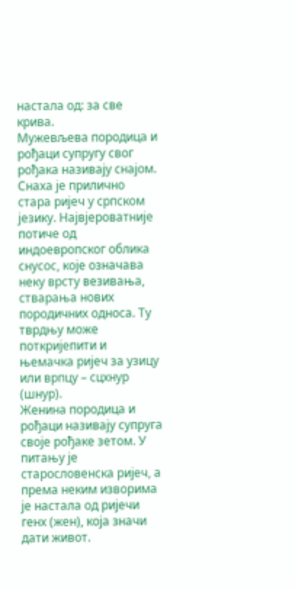настала од: за све крива.
Мужевљева породица и рођаци супругу свог рођака називају снајом. Снаха је прилично стара ријеч у српском језику. Највјероватније потиче од индоевропског облика снусос, које означава неку врсту везивања, стварања нових породичних односа. Ту тврдњу може поткријепити и њемачка ријеч за узицу или врпцу – сцхнур (шнур).
Женина породица и рођаци називају супруга своје рођаке зетом. У питању је старословенска ријеч, а према неким изворима је настала од ријечи генх (жен), која значи дати живот.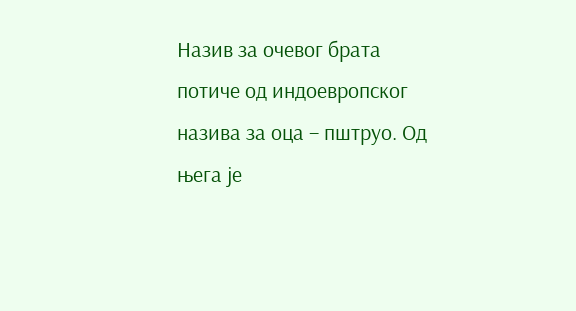Назив за очевог брата потиче од индоевропског назива за оца – пштруо. Од њега је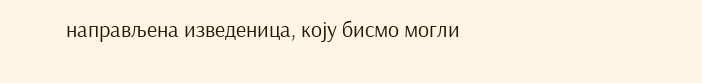направљена изведеница, коју бисмо могли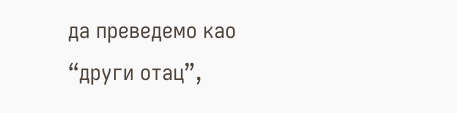да преведемо као “други отац”,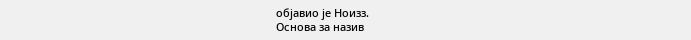објавио је Ноизз.
Основа за назив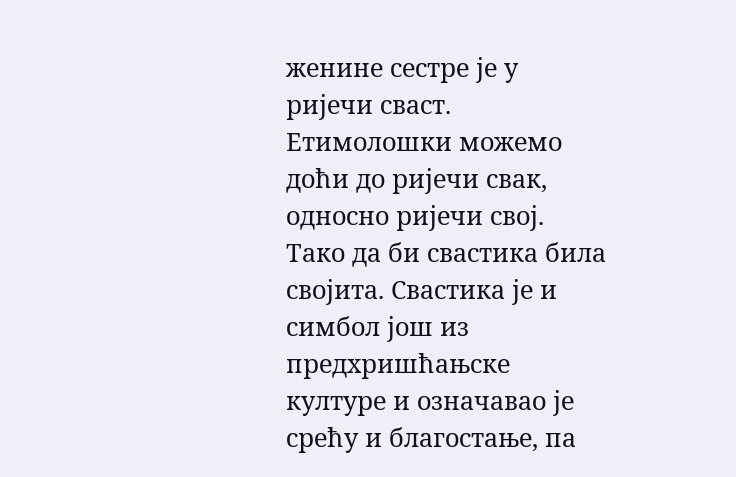женине сестре је у ријечи сваст. Етимолошки можемо доћи до ријечи свак, односно ријечи свој. Тако да би свастика била својита. Свастика је и симбол још из предхришћањске културе и означавао је срећу и благостање, па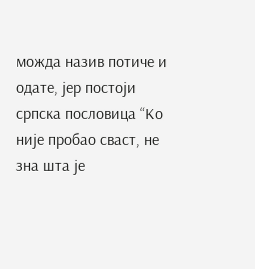можда назив потиче и одате, јер постоји српска пословица “Ко није пробао сваст, не зна шта је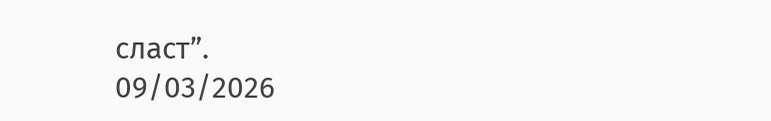сласт”.
09/03/2026